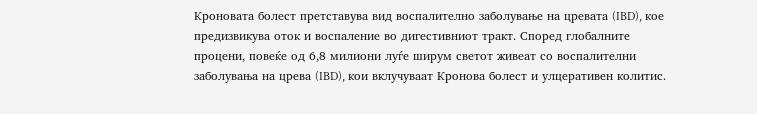Кроновата болест претставува вид воспалително заболување на цревата (IBD), кое предизвикува оток и воспаление во дигестивниот тракт. Според глобалните процени, повеќе од 6,8 милиони луѓе ширум светот живеат со воспалителни заболувања на црева (IBD), кои вклучуваат Кронова болест и улцеративен колитис.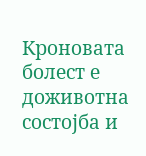Кроновата болест е доживотна состојба и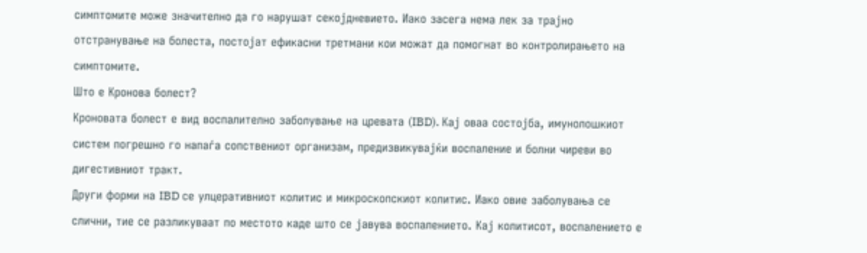симптомите може значително да го нарушат секојдневието. Иако засега нема лек за трајно отстранување на болеста, постојат ефикасни третмани кои можат да помогнат во контролирањето на симптомите.
Што е Кронова болест?
Кроновата болест е вид воспалително заболување на цревата (IBD). Кај оваа состојба, имунолошкиот систем погрешно го напаѓа сопствениот организам, предизвикувајќи воспаление и болни чиреви во дигестивниот тракт.
Други форми на IBD се улцеративниот колитис и микроскопскиот колитис. Иако овие заболувања се слични, тие се разликуваат по местото каде што се јавува воспалението. Кај колитисот, воспалението е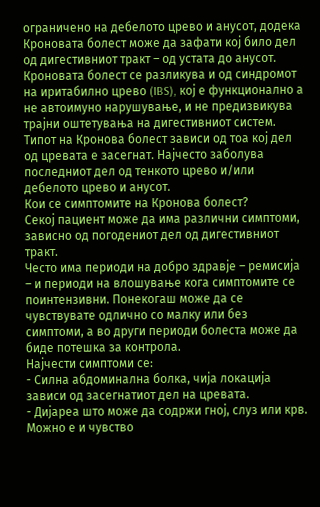ограничено на дебелото црево и анусот, додека Кроновата болест може да зафати кој било дел од дигестивниот тракт – од устата до анусот.
Кроновата болест се разликува и од синдромот на иритабилно црево (IBS), кој е функционално а не автоимуно нарушување, и не предизвикува трајни оштетувања на дигестивниот систем.
Типот на Кронова болест зависи од тоа кој дел од цревата е засегнат. Најчесто заболува последниот дел од тенкото црево и/или дебелото црево и анусот.
Кои се симптомите на Кронова болест?
Секој пациент може да има различни симптоми, зависно од погодениот дел од дигестивниот тракт.
Често има периоди на добро здравје – ремисија – и периоди на влошување кога симптомите се поинтензивни. Понекогаш може да се чувствувате одлично со малку или без симптоми, а во други периоди болеста може да биде потешка за контрола.
Најчести симптоми се:
- Силна абдоминална болка, чија локација зависи од засегнатиот дел на цревата.
- Дијареа што може да содржи гној, слуз или крв. Можно е и чувство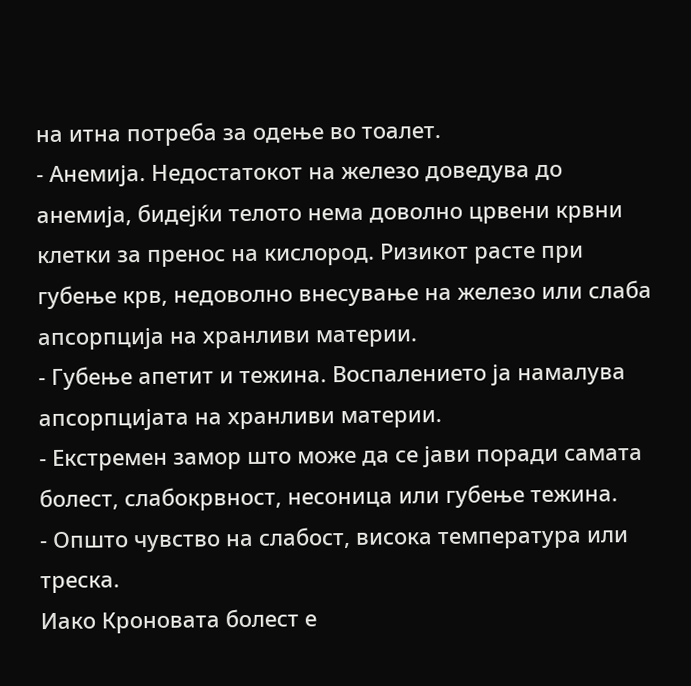на итна потреба за одење во тоалет.
- Анемија. Недостатокот на железо доведува до анемија, бидејќи телото нема доволно црвени крвни клетки за пренос на кислород. Ризикот расте при губење крв, недоволно внесување на железо или слаба апсорпција на хранливи материи.
- Губење апетит и тежина. Воспалението ја намалува апсорпцијата на хранливи материи.
- Екстремен замор што може да се јави поради самата болест, слабокрвност, несоница или губење тежина.
- Општо чувство на слабост, висока температура или треска.
Иако Кроновата болест е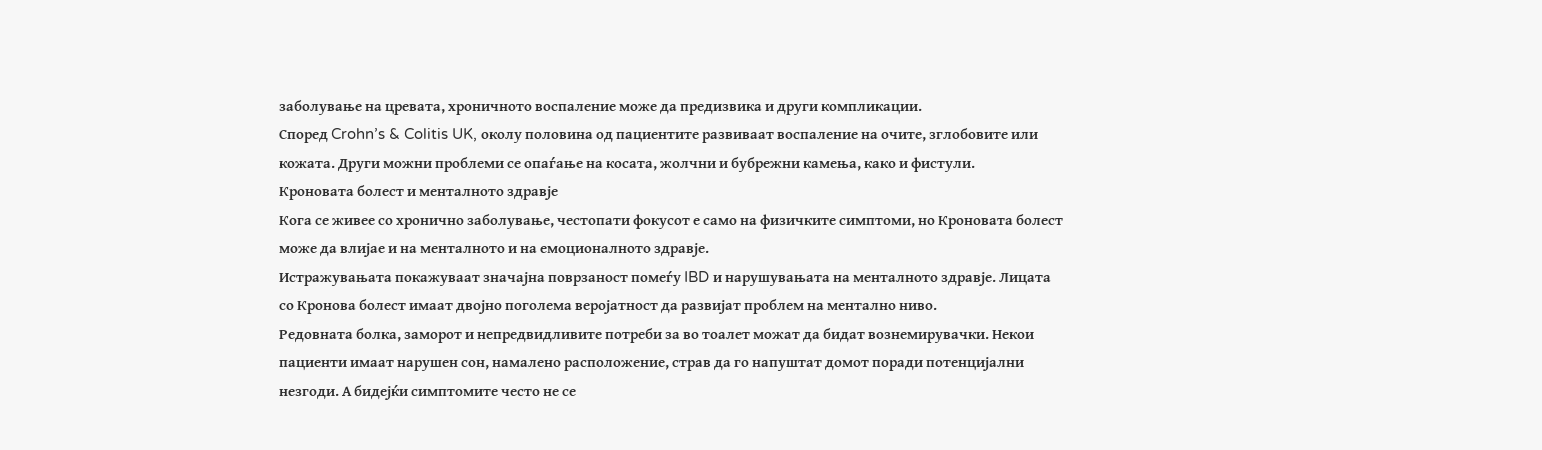заболување на цревата, хроничното воспаление може да предизвика и други компликации.
Според Crohn’s & Colitis UK, околу половина од пациентите развиваат воспаление на очите, зглобовите или кожата. Други можни проблеми се опаѓање на косата, жолчни и бубрежни камења, како и фистули.
Кроновата болест и менталното здравје
Кога се живее со хронично заболување, честопати фокусот е само на физичките симптоми, но Кроновата болест може да влијае и на менталното и на емоционалното здравје.
Истражувањата покажуваат значајна поврзаност помеѓу IBD и нарушувањата на менталното здравје. Лицата со Кронова болест имаат двојно поголема веројатност да развијат проблем на ментално ниво.
Редовната болка, заморот и непредвидливите потреби за во тоалет можат да бидат вознемирувачки. Некои пациенти имаат нарушен сон, намалено расположение, страв да го напуштат домот поради потенцијални незгоди. А бидејќи симптомите често не се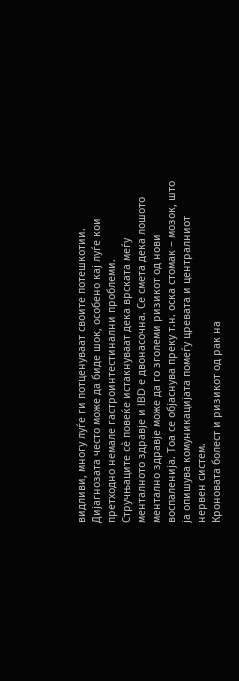видливи, многу луѓе ги потценуваат своите потешкотии.
Дијагнозата често може да биде шок, особено кај луѓе кои претходно немале гастроинтестинални проблеми.
Стручњаците сѐ повеќе истакнуваат дека врската меѓу менталното здравје и IBD е двонасочна. Се смета дека лошото ментално здравје може да го зголеми ризикот од нови воспаленија. Тоа се објаснува преку т.н. оска стомак – мозок, што ја опишува комуникацијата помеѓу цревата и централниот нервен систем.
Кроновата болест и ризикот од рак на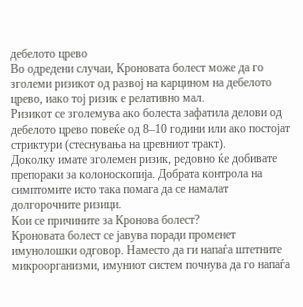дебелото црево
Во одредени случаи, Кроновата болест може да го зголеми ризикот од развој на карцином на дебелото црево, иако тој ризик е релативно мал.
Ризикот се зголемува ако болеста зафатила делови од дебелото црево повеќе од 8–10 години или ако постојат стриктури (стеснувања на цревниот тракт).
Доколку имате зголемен ризик, редовно ќе добивате препораки за колоноскопија. Добрата контрола на симптомите исто така помага да се намалат долгорочните ризици.
Кои се причините за Кронова болест?
Кроновата болест се јавува поради променет имунолошки одговор. Наместо да ги напаѓа штетните микроорганизми, имуниот систем почнува да го напаѓа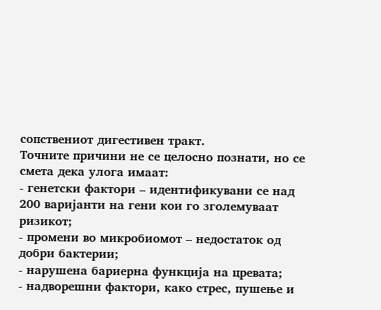сопствениот дигестивен тракт.
Точните причини не се целосно познати, но се смета дека улога имаат:
- генетски фактори – идентификувани се над 200 варијанти на гени кои го зголемуваат ризикот;
- промени во микробиомот – недостаток од добри бактерии;
- нарушена бариерна функција на цревата;
- надворешни фактори, како стрес, пушење и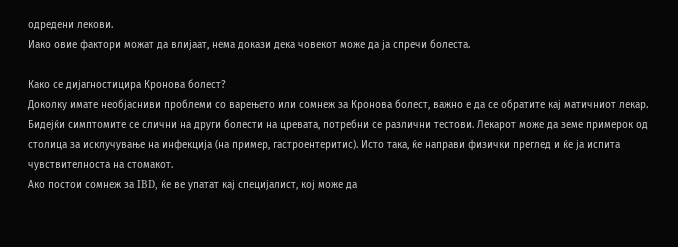одредени лекови.
Иако овие фактори можат да влијаат, нема докази дека човекот може да ја спречи болеста.

Како се дијагностицира Кронова болест?
Доколку имате необјасниви проблеми со варењето или сомнеж за Кронова болест, важно е да се обратите кај матичниот лекар.
Бидејќи симптомите се слични на други болести на цревата, потребни се различни тестови. Лекарот може да земе примерок од столица за исклучување на инфекција (на пример, гастроентеритис). Исто така, ќе направи физички преглед и ќе ја испита чувствителноста на стомакот.
Ако постои сомнеж за IBD, ќе ве упатат кај специјалист, кој може да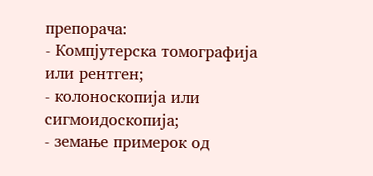препорача:
- Компјутерска томографија или рентген;
- колоноскопија или сигмоидоскопија;
- земање примерок од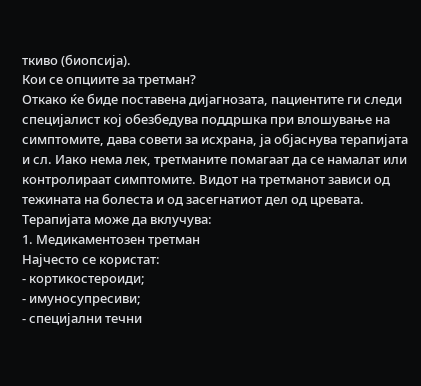ткиво (биопсија).
Кои се опциите за третман?
Откако ќе биде поставена дијагнозата, пациентите ги следи специјалист кој обезбедува поддршка при влошување на симптомите, дава совети за исхрана, ја објаснува терапијата и сл. Иако нема лек, третманите помагаат да се намалат или контролираат симптомите. Видот на третманот зависи од тежината на болеста и од засегнатиот дел од цревата.
Терапијата може да вклучува:
1. Медикаментозен третман
Најчесто се користат:
- кортикостероиди;
- имуносупресиви;
- специјални течни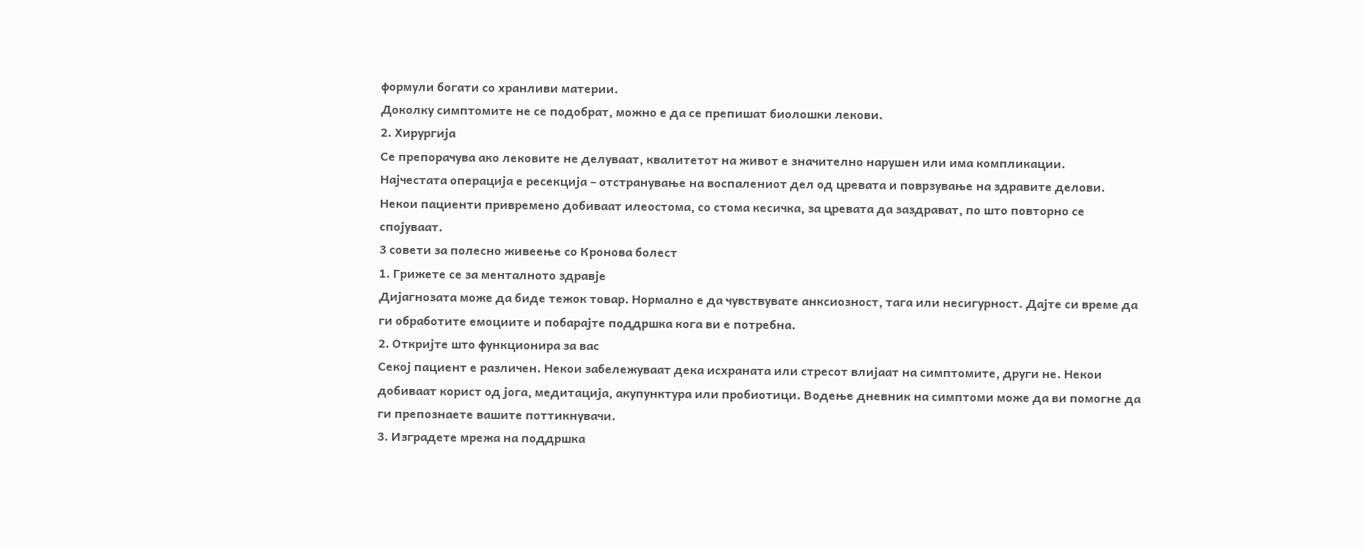формули богати со хранливи материи.
Доколку симптомите не се подобрат, можно е да се препишат биолошки лекови.
2. Хирургија
Се препорачува ако лековите не делуваат, квалитетот на живот е значително нарушен или има компликации.
Најчестата операција е ресекција – отстранување на воспалениот дел од цревата и поврзување на здравите делови.
Некои пациенти привремено добиваат илеостома, со стома кесичка, за цревата да заздрават, по што повторно се спојуваат.
3 совети за полесно живеење со Кронова болест
1. Грижете се за менталното здравје
Дијагнозата може да биде тежок товар. Нормално е да чувствувате анксиозност, тага или несигурност. Дајте си време да ги обработите емоциите и побарајте поддршка кога ви е потребна.
2. Откријте што функционира за вас
Секој пациент е различен. Некои забележуваат дека исхраната или стресот влијаат на симптомите, други не. Некои добиваат корист од јога, медитација, акупунктура или пробиотици. Водење дневник на симптоми може да ви помогне да ги препознаете вашите поттикнувачи.
3. Изградете мрежа на поддршка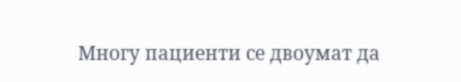Многу пациенти се двоумат да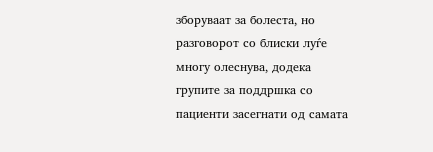зборуваат за болеста, но разговорот со блиски луѓе многу олеснува, додека групите за поддршка со пациенти засегнати од самата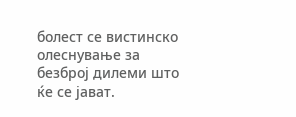болест се вистинско олеснување за безброј дилеми што ќе се јават.